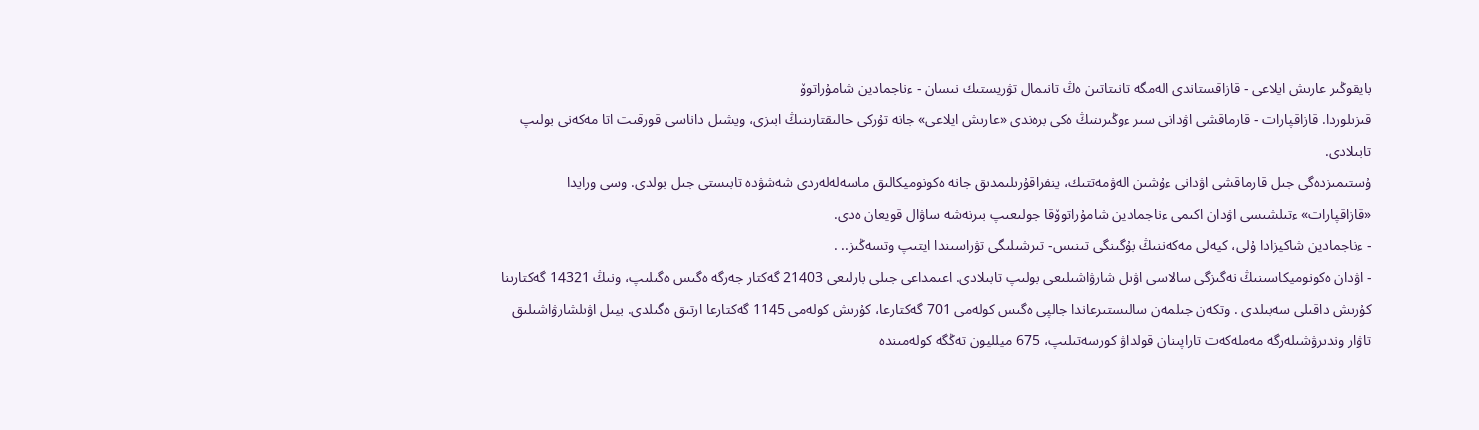بايقوڭىر عارىش ايلاعى - قازاقستاندى الەمگە تانىتاتىن ەڭ تانىمال تۋريستىك نىسان - ءناجمادين شامۇراتوۆ
قىزىلوردا. قازاقپارات - قارماقشى اۋدانى سىر ءوڭىرىنىڭ ەكى برەندى «عارىش ايلاعى» جانە تۇركى حالىقتارىنىڭ ابىزى، ويشىل داناسى قورقىت اتا مەكەنى بولىپ تابىلادى.
ۇستىمىزدەگى جىل قارماقشى اۋدانى ءۇشىن الەۋمەتتىك، ينفراقۇرىلىمدىق جانە ەكونوميكالىق ماسەلەلەردى شەشۋدە تابىستى جىل بولدى. وسى ورايدا «قازاقپارات» ءتىلشىسى اۋدان اكىمى ءناجمادين شامۇراتوۆقا جولىعىپ بىرنەشە ساۋال قويعان ەدى.
- ءناجمادين شاكيزادا ۇلى، كيەلى مەكەننىڭ بۇگىنگى تىنىس- تىرشىلىگى تۋراسىندا ايتىپ وتسەڭىز.. .
- اۋدان ەكونوميكاسىنىڭ نەگىزگى سالاسى اۋىل شارۋاشىلىعى بولىپ تابىلادى. اعىمداعى جىلى بارلىعى 21403 گەكتار جەرگە ەگىس ەگىلىپ، ونىڭ 14321 گەكتارىنا كۇرىش داقىلى سەبىلدى . وتكەن جىلمەن سالىستىرعاندا جالپى ەگىس كولەمى 701 گەكتارعا، كۇرىش كولەمى 1145 گەكتارعا ارتىق ەگىلدى. بيىل اۋىلشارۋاشىلىق تاۋار وندىرۋشىلەرگە مەملەكەت تاراپىنان قولداۋ كورسەتىلىپ، 675 ميلليون تەڭگە كولەمىندە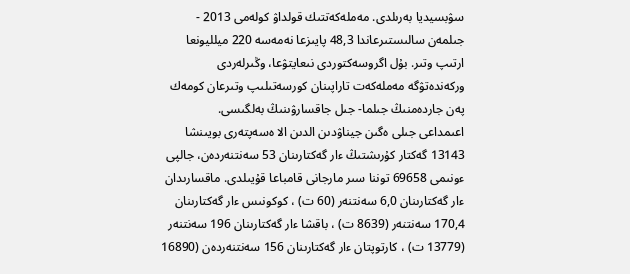سۋبسيديا بەرىلدى. مەملەكەتتىك قولداۋ كولەمى 2013 - جىلمەن سالىستىرعاندا 48,3 پايىزعا نەمەسە 220 ميلليونعا ارتىپ وتىر. بۇل اگروسەكتوردى نىعايتۋعا، وڭىرلەردى وركەندەتۋگە مەملەكەت تاراپىنان كورسەتىلىپ وتىرعان كومەك پەن جاردەمنىڭ جىلما- جىل جاقسارۋىنىڭ بەلگىسى.
اعىمداعى جىلى ەگىن جيناۋدىن الدىن الا ەسەپتەرى بويىنشا 13143 گەكتار كۇرىشتىڭ ءار گەكتارىنان 53 سەنتنەردەن، جالپى ءونىمى 69658 توننا سىر مارجانى قامباعا قۇيىلدى. ماقسارىدان ءار گەكتارىنان 6,0 سەنتنەر (60 ت) ، كوكونىس ءار گەكتارىنان 170,4 سەنتنەر (8639 ت) ، باقشا ءار گەكتارىنان 196 سەنتنەر (13779 ت) ، كارتوپتان ءار گەكتارىنان 156 سەنتنەردەن (16890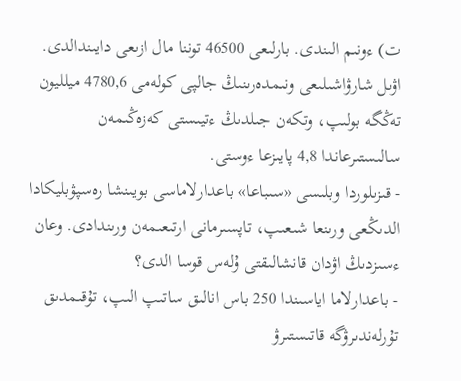ت) ءونىم الىندى. بارلىعى 46500 توننا مال ازىعى دايىندالدى. اۋىل شارۋاشىلىعى ونىمدەرىنىڭ جالپى كولەمى 4780,6 ميلليون تەڭگە بولىپ، وتكەن جىلدىڭ ءتيىستى كەزەڭىمەن سالىستىرعاندا 4,8 پايىزعا ءوستى.
- قىزىلوردا وبلىسى «سىباعا» باعدارلاماسى بويىنشا رەسپۋبليكادا الدىڭعى ورىنعا شىعىپ، تاپسىرمانى ارتىعىمەن ورىندادى. وعان ءسىزدىڭ اۋدان قانشالىقتى ۇلەس قوسا الدى؟
- باعدارلاما اياسىندا 250 باس انالىق ساتىپ الىپ، تۇقىمدىق تۇرلەندىرۋگە قاتىستىرۋ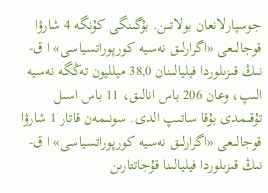جوسپارلانعان بولاتىن. بۇگىنگى كۇنگە 4 شارۋا قوجالىعى «اگرارلىق نەسيە كورپوراتسياسى» ا ق- نىڭ قىزىلوردا فيليالىنان 38,0 ميلليون تەڭگە نەسيە الىپ، وعان 206 باس انالىق، 11 باس اسىل تۇقىمدى بۇقا ساتىپ الدى. سونىمەن قاتار 1 شارۋا قوجالىعى «اگرارلىق نەسيە كورپوراتسياسى» ا ق- نىڭ قىزىلوردا فيليالىنا قۇجاتتارىن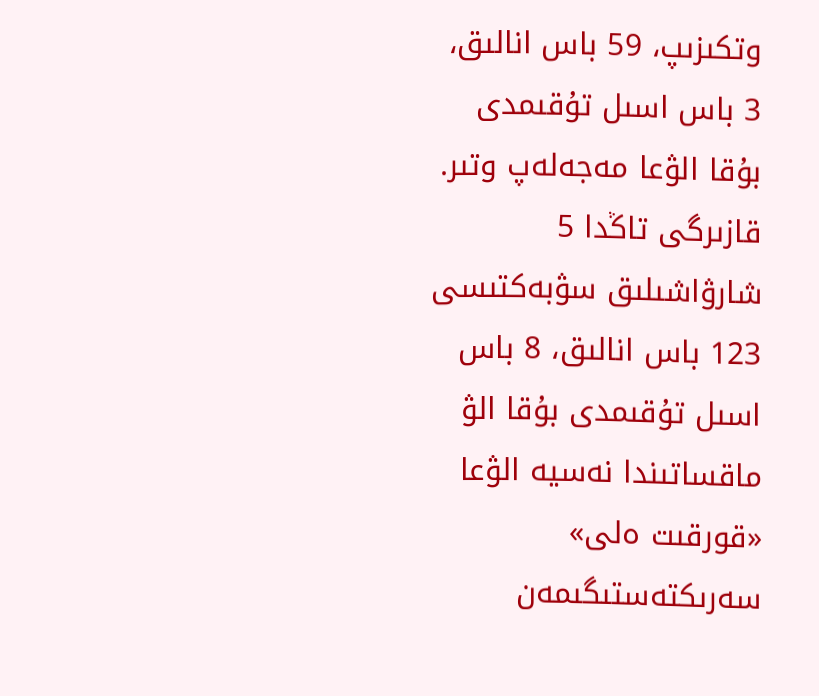وتكىزىپ، 59 باس انالىق، 3 باس اسىل تۇقىمدى بۇقا الۋعا مەجەلەپ وتىر. قازىرگى تاڭدا 5 شارۋاشىلىق سۋبەكتىسى 123 باس انالىق، 8 باس اسىل تۇقىمدى بۇقا الۋ ماقساتىندا نەسيە الۋعا «قورقىت ەلى» سەرىكتەستىگىمەن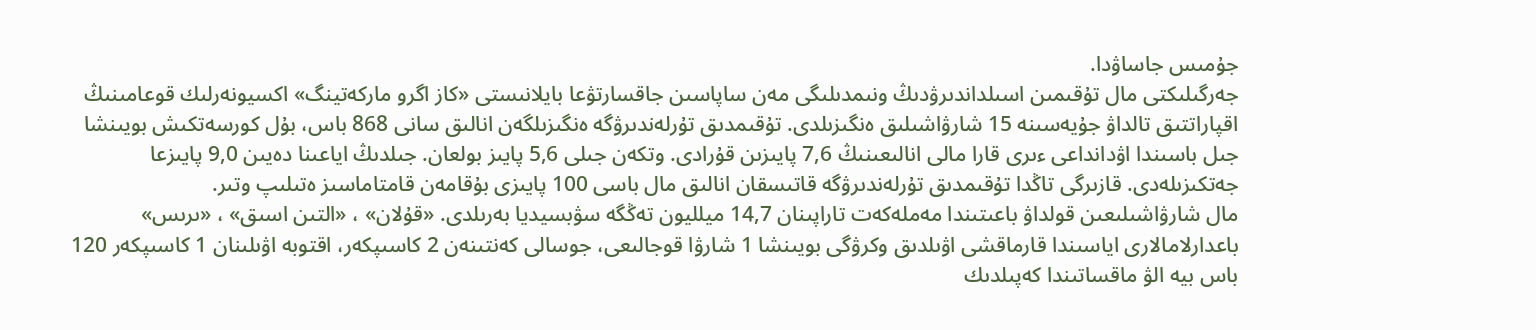جۇمىس جاساۋدا.
جەرگىلىكتى مال تۇقىمىن اسىلداندىرۋدىڭ ونىمدىلىگى مەن ساپاسىن جاقسارتۋعا بايلانىستى «كاز اگرو ماركەتينگ» اكسيونەرلىك قوعامىنىڭ اقپاراتتىق تالداۋ جۇيەسىنە 15 شارۋاشىلىق ەنگىزىلدى. تۇقىمدىق تۇرلەندىرۋگە ەنگىزىلگەن انالىق سانى 868 باس، بۇل كورسەتكىش بويىنشا جىل باسىندا اۋدانداعى ءىرى قارا مالى انالىعىنىڭ 7,6 پايىزىن قۇرادى. وتكەن جىلى 5,6 پايىز بولعان. جىلدىڭ اياعىنا دەيىن 9,0 پايىزعا جەتكىزىلەدى. قازىرگى تاڭدا تۇقىمدىق تۇرلەندىرۋگە قاتىسقان انالىق مال باسى 100 پايىزى بۇقامەن قامتاماسىز ەتىلىپ وتىر.
مال شارۋاشىلىعىن قولداۋ باعىتىندا مەملەكەت تاراپىنان 14,7 ميلليون تەڭگە سۋبسيديا بەرىلدى. «قۇلان» ، «التىن اسىق» ، «ىرىس» باعدارلامالارى اياسىندا قارماقشى اۋىلدىق وكرۋگى بويىنشا 1 شارۋا قوجالىعى، جوسالى كەنتىنەن 2 كاسىپكەر، اقتوبە اۋىلىنان 1 كاسىپكەر 120 باس بيە الۋ ماقساتىندا كەپىلدىك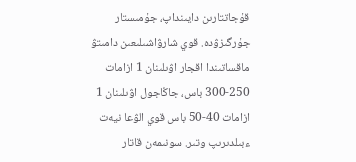قۇجاتتارىن دايىنداپ، جۇمىستار جۇرگىزۋدە. قوي شارۋاشىلىعىن دامىتۋ ماقساتىندا اقجار اۋىلىنان 1 ازامات 250-300 باس، جاڭاجول اۋىلىنان 1 ازامات 40-50 باس قوي الۋعا نيەت ءبىلدىرىپ وتىر. سونىمەن قاتار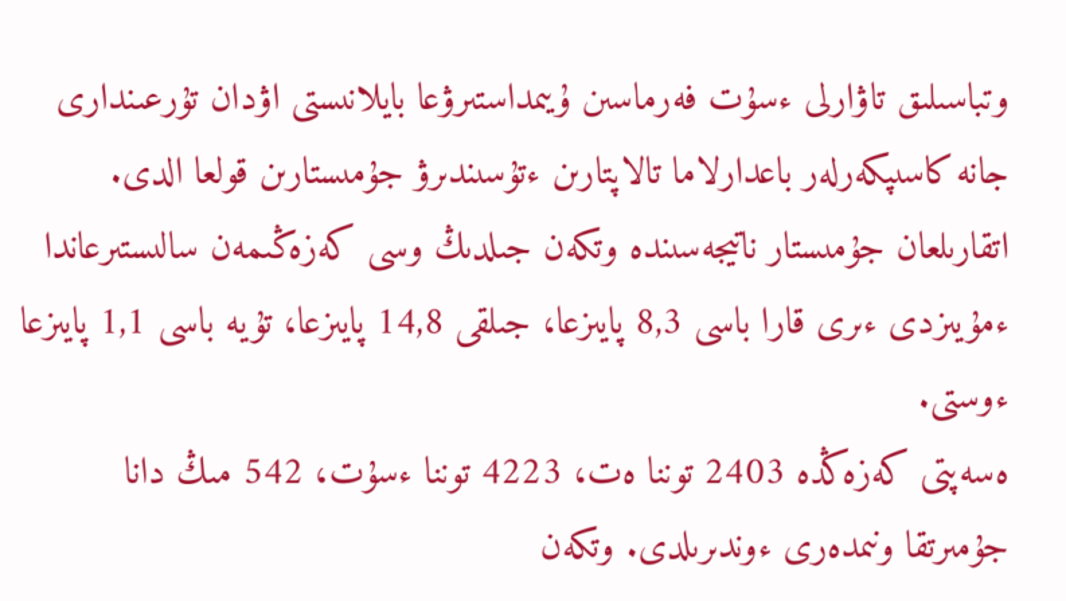وتباسىلىق تاۋارلى ءسۇت فەرماسىن ۇيىمداستىرۋعا بايلانىستى اۋدان تۇرعىندارى جانە كاسىپكەرلەر باعدارلاما تالاپتارىن ءتۇسىندىرۋ جۇمىستارىن قولعا الدى. اتقارىلعان جۇمىستار ناتيجەسىندە وتكەن جىلدىڭ وسى كەزەڭىمەن سالىستىرعاندا ءمۇيىزدى ءىرى قارا باسى 8,3 پايىزعا، جىلقى 14,8 پايىزعا، تۇيە باسى 1,1 پايىزعا ءوستى.
ەسەپتى كەزەڭدە 2403 توننا ەت، 4223 توننا ءسۇت، 542 مىڭ دانا جۇمىرتقا ونىمدەرى ءوندىرىلدى. وتكەن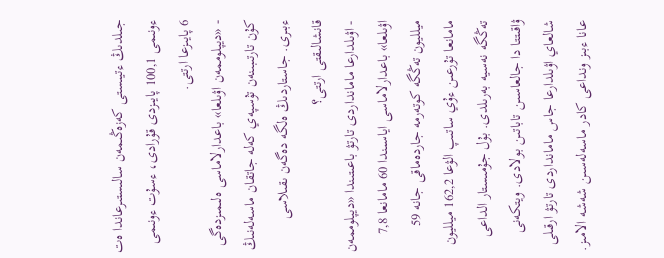جىلدىڭ ءتيىستى كەزەڭىمەن سالىستىرعاندا ەت ءونىمى 100,1 پايىزدى قۇرادى، ءسۇت ءونىمى 6 پايىزعا ارتتى.
- «ديپلوممەن اۋىلعا» باعدارلاماسى ەلىمىزدەگى كۇن تارتىبىنەن تۇسپەي كەلە جاتقان ماسەلەنىڭ ءبىرى. جاستاردىڭ ەلگە دەگەن ىقىلاسى قانشالىقتى ارتتى؟
- اۋىلدارعا مامانداردى تارتۋ باعىتىندا «ديپلوممەن اۋىلعا» باعدارلاماسى اياسىندا 60 مامانعا 7,8 ميلليون تەڭگە كوتەرمە جاردەماقى جانە 59 مامانعا تۇرعىن ءۇي ساتىپ الۋعا 162,2 ميلليون تەڭگە نەسيە بەرىلدى. بۇل جۇمىستار الداعى ۋاقىتتا دا جالعاسىن تاباتىن بولادى. ويتكەنى شالعاي اۋىلدارعا جاس مامانداردى تارتۋ ارقىلى عانا ءبىز ونداعى كادر ماسەلەسىن شەشە الامىز.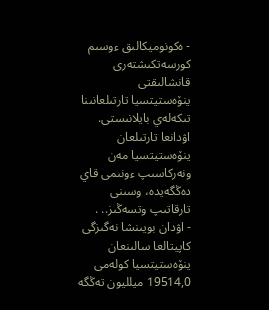- ەكونوميكالىق ءوسىم كورسەتكىشتەرى قانشالىقتى ينۆەستيتسيا تارتىلعانىنا تىكەلەي بايلانىستى. اۋدانعا تارتىلعان ينۆەستيتسيا مەن ونەركاسىپ ءونىمى قاي دەڭگەيدە، وسىنى تارقاتىپ وتسەڭىز.. .
- اۋدان بويىنشا نەگىزگى كاپيتالعا سالىنعان ينۆەستيتسيا كولەمى 19514,0 ميلليون تەڭگە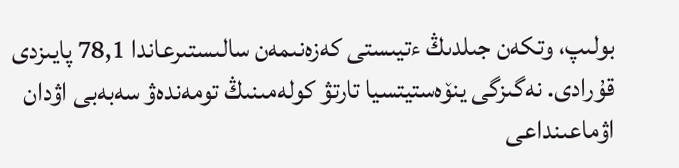بولىپ، وتكەن جىلدىڭ ءتيىستى كەزەنىمەن سالىستىرعاندا 78,1 پايىزدى قۇرادى. نەگىزگى ينۆەستيتسيا تارتۋ كولەمىنىڭ تومەندەۋ سەبەبى اۋدان اۋماعىنداعى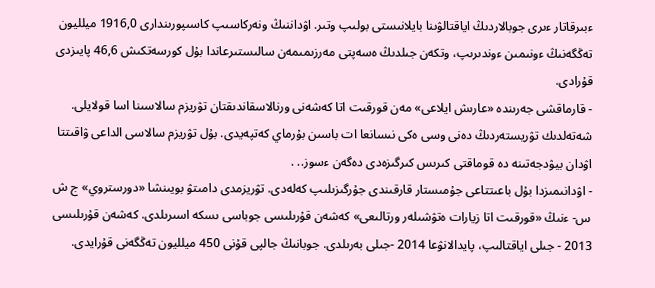ءبىرقاتار ءىرى جوبالاردىڭ اياقتالۋىنا بايلانىستى بولىپ وتىر. اۋداننىڭ ونەركاسىپ كاسىپورىندارى 1916,0 ميلليون تەڭگەنىڭ ءونىمىن ءوندىرىپ، وتكەن جىلدىڭ ەسەپتى مەرزىمىمەن سالىستىرعاندا بۇل كورسەتكىش 46,6 پايىزدى قۇرادى.
- قارماقشى جەرىندە «عارىش ايلاعى» مەن قورقىت اتا كەشەنى ورنالاسقاندىقتان تۋريزم سالاسىنا اسا قولايلى. شەتەلدىك تۋريستەردىڭ دەنى وسى ەكى نىسانعا ات باسىن بۇرماي كەتپەيدى. بۇل تۋريزم سالاسى الداعى ۋاقىتتا اۋدان بيۋدجەتىنە دە قوماقتى كىرىس كىرگىزەدى دەگەن ءسوز.. .
- اۋدانىمىزدا بۇل باعىتتاعى جۇمىستار قارقىندى جۇرگىزىلىپ كەلەدى. تۋريزمدى دامىتۋ بويىنشا «دورستروي» ج ش س- ءنىڭ «قورقىت اتا زيارات ەتۋشىلەر ورتالىعى» كەشەن قۇرىلىسى جوباسى ىسكە اسىرىلدى. كەشەن قۇرىلىسى 2013 - جىلى اياقتالىپ، پايدالانۋعا 2014 -جىلى بەرىلدى. جوبانىڭ جالپى قۇنى 450 ميلليون تەڭگەنى قۇرايدى.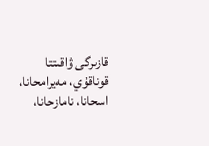قازىرگى ۋاقىتتا قوناقۇي، مەيرامحانا، اسحانا، نامازحانا،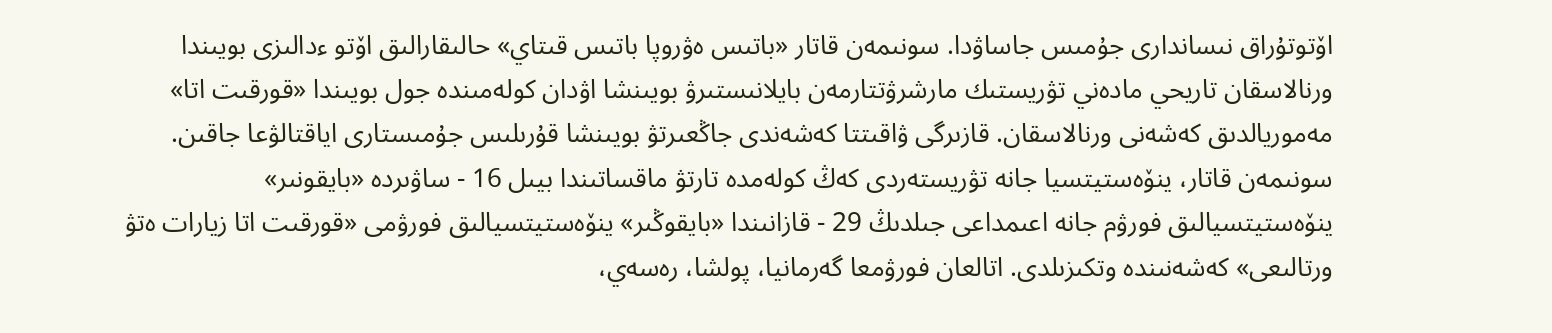اۆتوتۇراق نىساندارى جۇمىس جاساۋدا. سونىمەن قاتار «باتىس ەۋروپا باتىس قىتاي» حالىقارالىق اۆتو ءدالىزى بويىندا ورنالاسقان تاريحي مادەني تۋريستىك مارشرۋتتارمەن بايلانىستىرۋ بويىنشا اۋدان كولەمىندە جول بويىندا «قورقىت اتا» مەموريالدىق كەشەنى ورنالاسقان. قازىرگى ۋاقىتتا كەشەندى جاڭعىرتۋ بويىنشا قۇرىلىس جۇمىستارى اياقتالۋعا جاقىن.
سونىمەن قاتار، ينۆەستيتسيا جانە تۋريستەردى كەڭ كولەمدە تارتۋ ماقساتىندا بيىل 16 - ساۋىردە «بايقونىر» ينۆەستيتسيالىق فورۋم جانە اعىمداعى جىلدىڭ 29 - قازانىندا «بايقوڭىر» ينۆەستيتسيالىق فورۋمى «قورقىت اتا زيارات ەتۋ ورتالىعى» كەشەنىندە وتكىزىلدى. اتالعان فورۋمعا گەرمانيا، پولشا، رەسەي،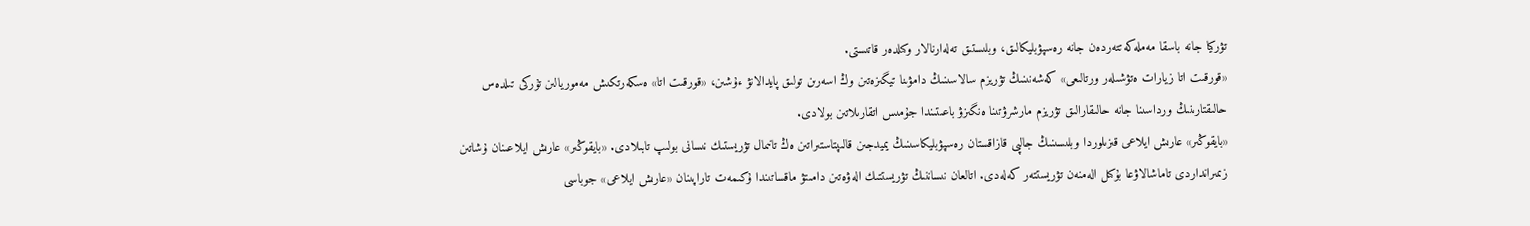تۋركيا جانە باسقا مەملەكەتتەردەن جانە رەسپۋبليكالىق، وبلىستىق تەلەارنالار وكىلدەر قاتىستى.
«قورقىت اتا زيارات ەتۋشىلەر ورتالىعى» كەشەنىنىڭ تۋريزم سالاسىنىڭ دامۋىنا تيگىزەتىن وڭ اسەرىن تولىق پايدالانۋ ءۇشىن، «قورقىت اتا» ەسكەرتكىش مەموريالىن تۇركى تىلدەس حالىقتارىنىڭ ورداسىنا جانە حالىقارالىق تۋريزم مارشرۋتىنا ەنگىزۋ باعىتىندا جۇمىس اتقارىلاتىن بولادى.
«بايقوڭىر» عارىش ايلاعى قىزىلوردا وبلىسىنىڭ جالپى قازاقستان رەسپۋبليكاسىنىڭ يميدجىن قالىپتاستىراتىن ەڭ تانىمال تۋريستىك نىسانى بولىپ تابىلادى. «بايقوڭىر» عارىش ايلاعىنان ۇشاتىن زىمىرانداردى تاماشالاۋعا بۇكىل الەمنەن تۋريستتەر كەلەدى. اتالعان نىساننىڭ تۋريستتىك الەۋەتىن دامىتۋ ماقساتىندا ۇكىمەت تاراپىنان «عارىش ايلاعى» جوباسى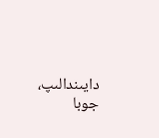دايىندالىپ، جوبا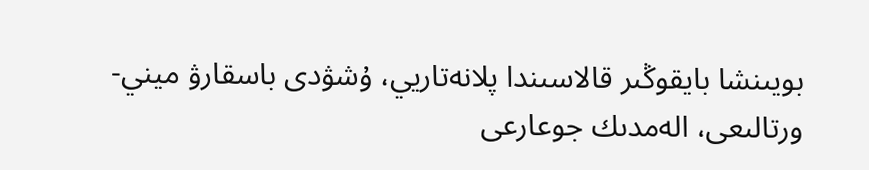بويىنشا بايقوڭىر قالاسىندا پلانەتاريي، ۇشۋدى باسقارۋ ميني- ورتالىعى، الەمدىك جوعارعى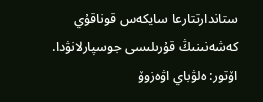ستاندارتتارعا سايكەس قوناقۇي كەشەنىنىڭ قۇرىلىسى جوسپارلانۋدا.
اۆتور: ەلۋباي اۋەزوۆ